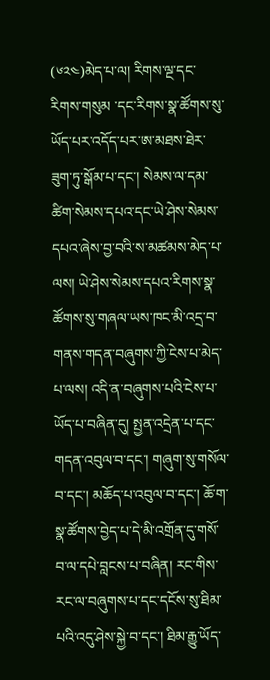(༦༢༤)མེད་པ་ལ། རིགས་ལྔ་དང་རིགས་གསུམ ་དང་རིགས་སྣ་ཚོགས་སུ་ཡོད་པར་འདོད་པར་ཨ་མཐས་ཐེར་ཟུག་ཏུ་སྒོམ་པ་དང་། སེམས་ལ་དམ་ཚིག་སེམས་དཔའ་དང་ཡེ་ཤེས་སེམས་དཔའ་ཞེས་བྱ་བའི་ས་མཚམས་མེད་པ་ལས། ཡེ་ཤེས་སེམས་དཔའ་རིགས་སྣ་ཚོགས་སུ་གཞལ་ཡས་ཁང་མི་འདྲ་བ་གནས་གདན་བཞུགས་ཀྱི་ངེས་པ་མེད་པ་ལས། འདི་ན་བཞུགས་པའི་ངེས་པ་ཡོད་པ་བཞིན་དུ། སྤྱན་འདྲེན་པ་དང་གདན་འབུལ་བ་དང་། གཞུག་སུ་གསོལ་བ་དང་། མཆོད་པ་འབུལ་བ་དང་། ཆོ་ག་སྣ་ཚོགས་བྱེད་པ་དེ་མི་འགྲོན་དུ་གསོ་བ་ལ་དཔེ་བླངས་པ་བཞིན། རང་གིས་རང་ལ་བཞུགས་པ་དང་དངོས་སུ་ཐིམ་པའི་འདུ་ཤེས་སྐྱེ་བ་དང་། ཐིམ་རྒྱུ་ཡོད་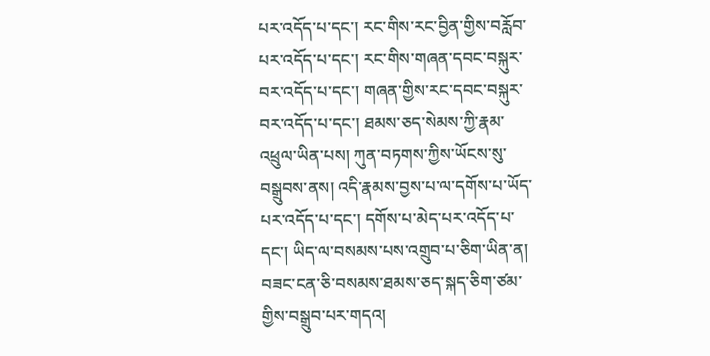པར་འདོད་པ་དང་། རང་གིས་རང་བྱིན་གྱིས་བརློབ་པར་འདོད་པ་དང་། རང་གིས་གཞན་དབང་བསྐུར་བར་འདོད་པ་དང་། གཞན་གྱིས་རང་དབང་བསྐུར་བར་འདོད་པ་དང་། ཐམས་ཅད་སེམས་ཀྱི་རྣམ་འཕྲུལ་ཡིན་པས། ཀུན་བཏགས་ཀྱིས་ཡོངས་སུ་བསྒྲུབས་ནས། འདི་རྣམས་བྱས་པ་ལ་དགོས་པ་ཡོད་པར་འདོད་པ་དང་། དགོས་པ་མེད་པར་འདོད་པ་དང་། ཡིད་ལ་བསམས་པས་འགྲུབ་པ་ཅིག་ཡིན་ན། བཟང་ངན་ཅི་བསམས་ཐམས་ཅད་སྐད་ཅིག་ཙམ་གྱིས་བསྒྲུབ་པར་གདའ།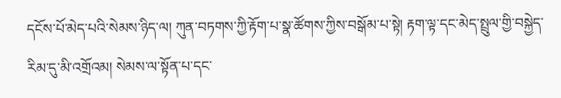དངོས་པོ་མེད་པའི་སེམས་ཉིད་ལ། ཀུན་བཏགས་ཀྱི་རྟོག་པ་སྣ་ཚོགས་ཀྱིས་བསྒོམ་པ་སྟེ། རྟག་ལྟ་དང་མེད་སྤྲུལ་གྱི་བསྐྱེད་རིམ་དུ་མི་འགྲོའམ། སེམས་ལ་སྟོན་པ་དང་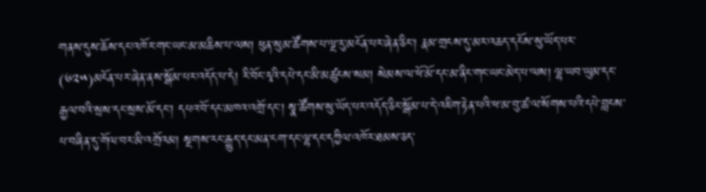གནས་དུས་ཆོས་དང་འཁོར་གང་ཡང་མ་མཆིས་པ་ལས། ཕུན་སུམ་ཚོགས་པ་ལྔ་རུ་མངོན་པར་ཞེན་ཅིང་། རྣམ་གྲངས་དུ་མར་འཆད་དངོས་སུ་ཡོད་པར་
(༦༢༥)མངོན་པར་ཞེན་ནས་སྒོམ་པར་འདོད་པ་དེ། རི་བོང་རྭའི་དཔེ་དང་མི་མཚུངས་སམ། སེམས་ལ་ཕོ་མོ་དང་མ་ནིང་གང་ཡང་མེད་པ་ལས། ལྷ་ཡབ་ཡུམ་དང་རྒྱལ་བའི་སྲས་དང་སྲས་མོ་དང་། དཔའ་བོ་དང་མཁའ་འགྲོ་དང་། སྣ་ཚོགས་སུ་ཡོད་པར་འདོད་ཅིང་སྒོམ་པ་དེ་འཇིག་རྟེན་པའི་ཕ་མ་བུ་ཚ་ལ་སོགས་པའི་དཔེ་བླངས་པ་བཞིན་དུ་གོལ་བར་མི་འགྲོའམ། སྔགས་རང་རྒྱུད་དང་མན་ངག་དང་ལྷ་དང་དཀྱིལ་འཁོར་ཐམས་ཅད་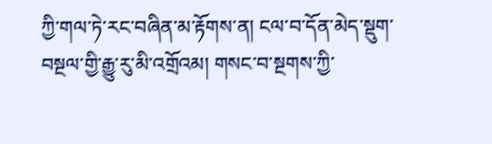ཀྱི་གལ་ཏེ་རང་བཞིན་མ་རྟོགས་ན། ངལ་བ་དོན་མེད་སྡུག་བསྔལ་གྱི་རྒྱུ་རུ་མི་འགྲོའམ། གསང་བ་སྔགས་ཀྱི་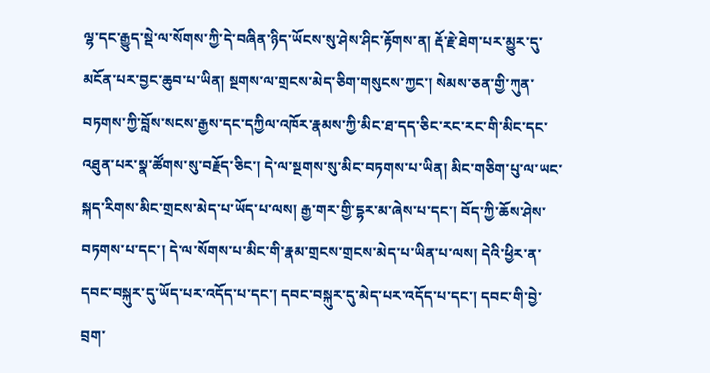ལྷ་དང་རྒྱུད་སྡེ་ལ་སོགས་ཀྱི་དེ་བཞིན་ཉིད་ཡོངས་སུ་ཤེས་ཤིང་རྟོགས་ན། རྡོ་རྗེ་ཐེག་པར་མྱུར་དུ་མངོན་པར་བྱང་ཆུབ་པ་ཡིན། སྔགས་ལ་གྲངས་མེད་ཅིག་གསུངས་ཀྱང་། སེམས་ཅན་གྱི་ཀུན་བཏགས་ཀྱི་བློས་སངས་རྒྱས་དང་དཀྱིལ་འཁོར་རྣམས་ཀྱི་མིང་ཐ་དད་ཅིང་རང་རང་གི་མིང་དང་འཐུན་པར་སྣ་ཚོགས་སུ་བརྗོད་ཅིང་། དེ་ལ་སྔགས་སུ་མིང་བཏགས་པ་ཡིན། མིང་གཅིག་པུ་ལ་ཡང་སྐད་རིགས་མིང་གྲངས་མེད་པ་ཡོད་པ་ལས། རྒྱ་གར་གྱི་དྷར་མ་ཞེས་པ་དང་། བོད་ཀྱི་ཆོས་ཤེས་བཏགས་པ་དང་། དེ་ལ་སོགས་པ་མིང་གི་རྣམ་གྲངས་གྲངས་མེད་པ་ཡིན་པ་ལས། དེའི་ཕྱིར་ན་དབང་བསྐུར་དུ་ཡོད་པར་འདོད་པ་དང་། དབང་བསྐུར་དུ་མེད་པར་འདོད་པ་དང་། དབང་གི་བྱེ་བྲག་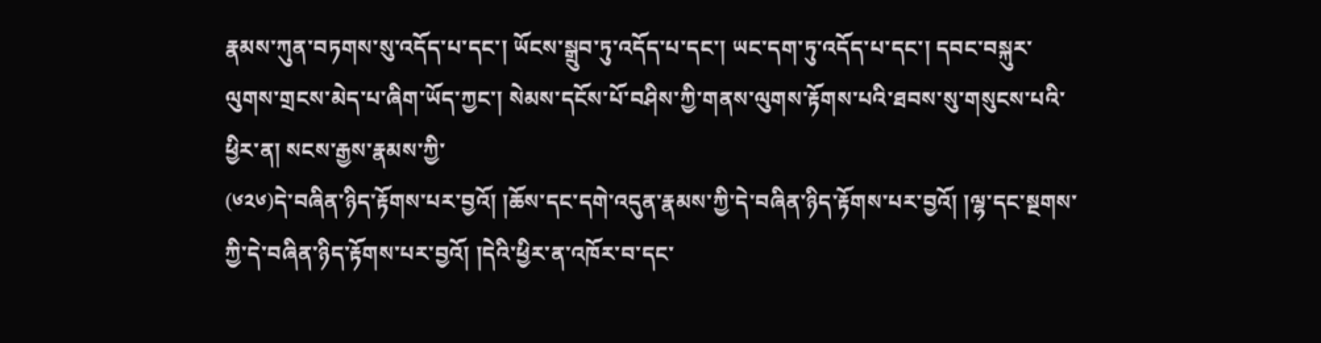རྣམས་ཀུན་བཏགས་སུ་འདོད་པ་དང་། ཡོངས་སྒྲུབ་ཏུ་འདོད་པ་དང་། ཡང་དག་ཏུ་འདོད་པ་དང་། དབང་བསྐུར་ལུགས་གྲངས་མེད་པ་ཞིག་ཡོད་ཀྱང་། སེམས་དངོས་པོ་བཤིས་ཀྱི་གནས་ལུགས་རྟོགས་པའི་ཐབས་སུ་གསུངས་པའི་ཕྱིར་ན། སངས་རྒྱས་རྣམས་ཀྱི་
(༦༢༦)དེ་བཞིན་ཉིད་རྟོགས་པར་བྱའོ། །ཆོས་དང་དགེ་འདུན་རྣམས་ཀྱི་དེ་བཞིན་ཉིད་རྟོགས་པར་བྱའོ། །ལྷ་དང་སྔགས་ཀྱི་དེ་བཞིན་ཉིད་རྟོགས་པར་བྱའོ། །དེའི་ཕྱིར་ན་འཁོར་བ་དང་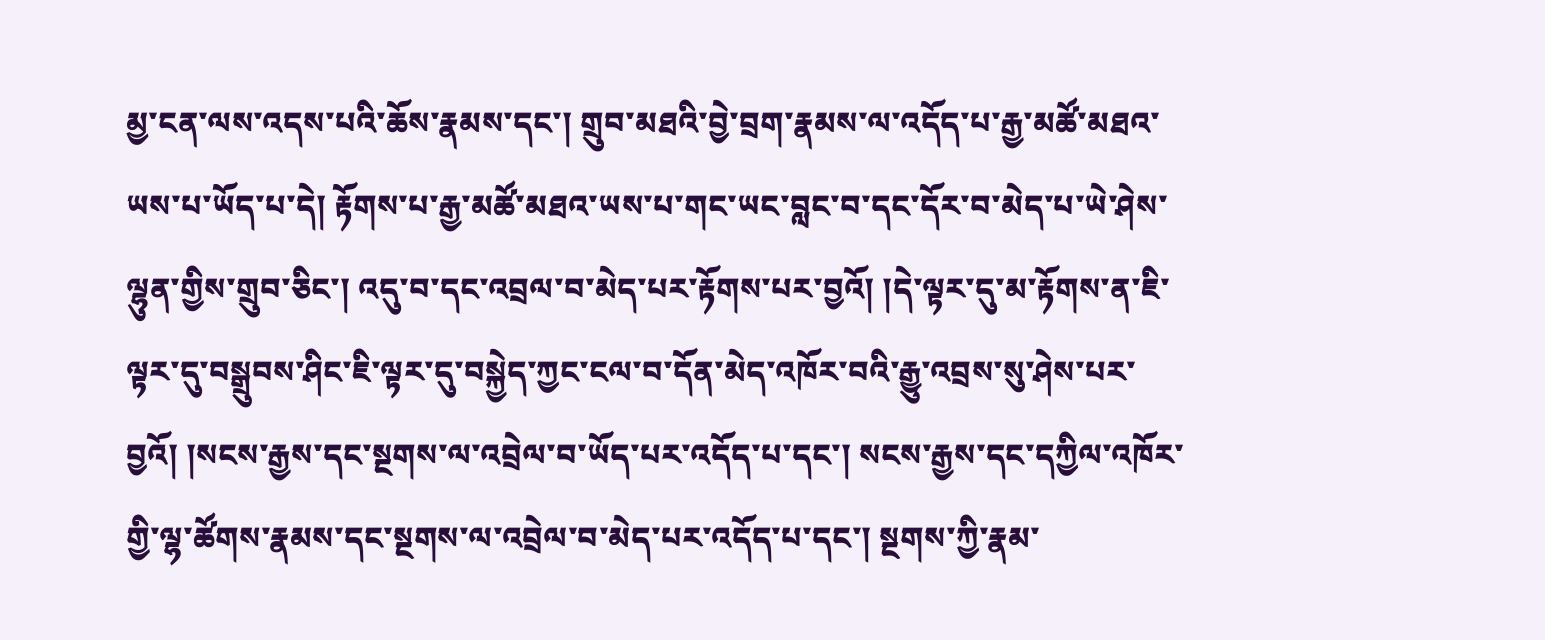མྱ་ངན་ལས་འདས་པའི་ཆོས་རྣམས་དང་། གྲུབ་མཐའི་བྱེ་བྲག་རྣམས་ལ་འདོད་པ་རྒྱ་མཚོ་མཐའ་ཡས་པ་ཡོད་པ་དེ། རྟོགས་པ་རྒྱ་མཚོ་མཐའ་ཡས་པ་གང་ཡང་བླང་བ་དང་དོར་བ་མེད་པ་ཡེ་ཤེས་ལྷུན་གྱིས་གྲུབ་ཅིང་། འདུ་བ་དང་འབྲལ་བ་མེད་པར་རྟོགས་པར་བྱའོ། །དེ་ལྟར་དུ་མ་རྟོགས་ན་ཇི་ལྟར་དུ་བསྒྲུབས་ཤིང་ཇི་ལྟར་དུ་བསྐྱེད་ཀྱང་ངལ་བ་དོན་མེད་འཁོར་བའི་རྒྱུ་འབྲས་སུ་ཤེས་པར་བྱའོ། །སངས་རྒྱས་དང་སྔགས་ལ་འབྲེལ་བ་ཡོད་པར་འདོད་པ་དང་། སངས་རྒྱས་དང་དཀྱིལ་འཁོར་གྱི་ལྷ་ཚོགས་རྣམས་དང་སྔགས་ལ་འབྲེལ་བ་མེད་པར་འདོད་པ་དང་། སྔགས་ཀྱི་རྣམ་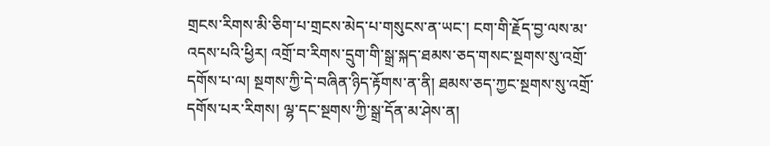གྲངས་རིགས་མི་ཅིག་པ་གྲངས་མེད་པ་གསུངས་ན་ཡང་། ངག་གི་རྗོད་བྱ་ལས་མ་འདས་པའི་ཕྱིར། འགྲོ་བ་རིགས་དྲུག་གི་སྒྲ་སྐད་ཐམས་ཅད་གསང་སྔགས་སུ་འགྲོ་དགོས་པ་ལ། སྔགས་ཀྱི་དེ་བཞིན་ཉིད་རྟོགས་ན་ནི། ཐམས་ཅད་ཀྱང་སྔགས་སུ་འགྲོ་དགོས་པར་རིགས། ལྷ་དང་སྔགས་ཀྱི་སྒྲ་དོན་མ་ཤེས་ན།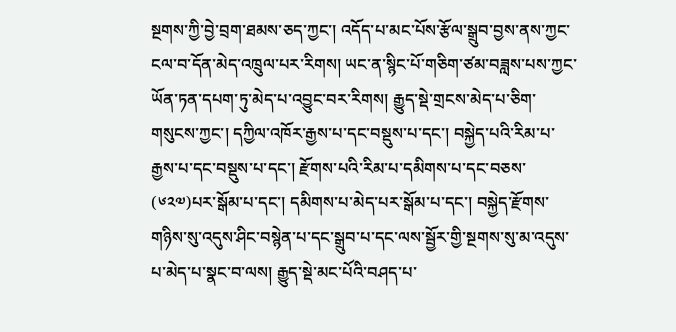སྔགས་ཀྱི་བྱེ་བྲག་ཐམས་ཅད་ཀྱང་། འདོད་པ་མང་པོས་རྩོལ་སྒྲུབ་བྱས་ནས་ཀྱང་ངལ་བ་དོན་མེད་འཁྲུལ་པར་རིགས། ཡང་ན་སྙིང་པོ་གཅིག་ཙམ་བཟླས་པས་ཀྱང་ཡོན་ཏན་དཔག་ཏུ་མེད་པ་འབྱུང་བར་རིགས། རྒྱུད་སྡེ་གྲངས་མེད་པ་ཅིག་གསུངས་ཀྱང་། དཀྱིལ་འཁོར་རྒྱས་པ་དང་བསྡུས་པ་དང་། བསྐྱེད་པའི་རིམ་པ་རྒྱས་པ་དང་བསྡུས་པ་དང་། རྫོགས་པའི་རིམ་པ་དམིགས་པ་དང་བཅས་
(༦༢༧)པར་སྒོམ་པ་དང་། དམིགས་པ་མེད་པར་སྒོམ་པ་དང་། བསྐྱེད་རྫོགས་གཉིས་སུ་འདུས་ཤིང་བསྙེན་པ་དང་སྒྲུབ་པ་དང་ལས་སྦྱོར་གྱི་སྔགས་སུ་མ་འདུས་པ་མེད་པ་སྣང་བ་ལས། རྒྱུད་སྡེ་མང་པོའི་བཤད་པ་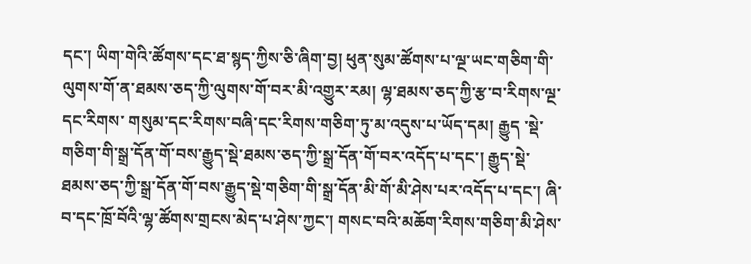དང་། ཡིག་གེའི་ཚོགས་དང་ཐ་སྙད་ཀྱིས་ཅི་ཞིག་བྱ། ཕུན་སུམ་ཚོགས་པ་ལྔ་ཡང་གཅིག་གི་ལུགས་གོ་ན་ཐམས་ཅད་ཀྱི་ལུགས་གོ་བར་མི་འགྱུར་རམ། ལྷ་ཐམས་ཅད་ཀྱི་རྩ་བ་རིགས་ལྔ་དང་རིགས་ གསུམ་དང་རིགས་བཞི་དང་རིགས་གཅིག་ཏུ་མ་འདུས་པ་ཡོད་དམ། རྒྱུད ་སྡེ་གཅིག་གི་སྒྲ་དོན་གོ་བས་རྒྱུད་སྡེ་ཐམས་ཅད་ཀྱི་སྒྲ་དོན་གོ་བར་འདོད་པ་དང་། རྒྱུད་སྡེ་ཐམས་ཅད་ཀྱི་སྒྲ་དོན་གོ་བས་རྒྱུད་སྡེ་གཅིག་གི་སྒྲ་དོན་མི་གོ་མི་ཤེས་པར་འདོད་པ་དང་། ཞི་བ་དང་ཁྲོ་བོའི་ལྷ་ཚོགས་གྲངས་མེད་པ་ཤེས་ཀྱང་། གསང་བའི་མཆོག་རིགས་གཅིག་མི་ཤེས་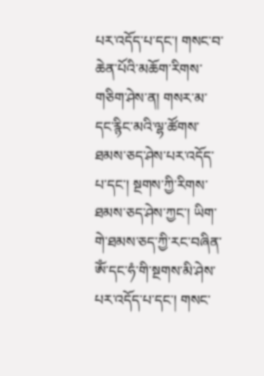པར་འདོད་པ་དང་། གསང་བ་ཆེན་པོའི་མཆོག་རིགས་གཅིག་ཤེས་ན། གསར་མ་དང་རྙིང་མའི་ལྷ་ཚོགས་ཐམས་ཅད་ཤེས་པར་འདོད་པ་དང་། སྔགས་ཀྱི་རིགས་ཐམས་ཅད་ཤེས་ཀྱང་། ཡིག་གེ་ཐམས་ཅད་ཀྱི་རང་བཞིན་ཨོཾ་དང་ཧཾ་གི་སྔགས་མི་ཤེས་པར་འདོད་པ་དང་། གསང་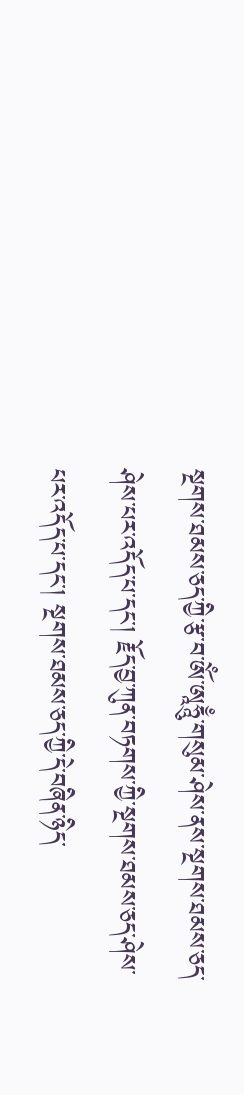སྔགས་ཐམས་ཅད་ཀྱི་རྩ་བ་ཨོཾ་ཨཱཧཱུྃ་གསུམ་ཤེས་ནས་སྔགས་ཐམས་ཅད་ཤེས་པར་འདོད་པ་དང་། རྗོད་བྱ་ཀུན་བཏགས་ཀྱི་སྔགས་ཐམས་ཅད་ཤེས་པར་འདོད་པ་དང་། སྔགས་ཐམས་ཅད་ཀྱི་དེ་བཞིན་ཉིད་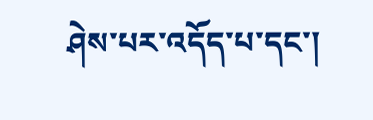ཤེས་པར་འདོད་པ་དང་།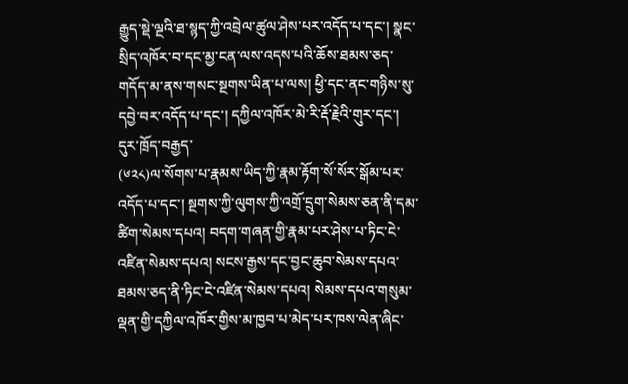རྒྱུད་སྡེ་ལྔའི་ཐ་སྙད་ཀྱི་འབྲེལ་ཚུལ་ཤེས་པར་འདོད་པ་དང་། སྣང་སྲིད་འཁོར་བ་དང་མྱ་ངན་ལས་འདས་པའི་ཆོས་ཐམས་ཅད་གདོད་མ་ནས་གསང་སྔགས་ཡིན་པ་ལས། ཕྱི་དང་ནང་གཉིས་སུ་དབྱེ་བར་འདོད་པ་དང་། དཀྱིལ་འཁོར་མེ་རི་རྡོ་རྗེའི་གུར་དང་། དུར་ཁྲོད་བརྒྱད་
(༦༢༨)ལ་སོགས་པ་རྣམས་ཡིད་ཀྱི་རྣམ་རྟོག་སོ་སོར་སྒོམ་པར་འདོད་པ་དང་། སྔགས་ཀྱི་ལུགས་ཀྱི་འགྲོ་དྲུག་སེམས་ཅན་ནི་དམ་ཚིག་སེམས་དཔའ། བདག་གཞན་གྱི་རྣམ་པར་ཤེས་པ་ཏིང་ངེ་འཛིན་སེམས་དཔའ། སངས་རྒྱས་དང་བྱང་ཆུབ་སེམས་དཔའ་ཐམས་ཅད་ནི་ཏིང་ངེ་འཛིན་སེམས་དཔའ། སེམས་དཔའ་གསུམ་ལྡན་གྱི་དཀྱིལ་འཁོར་གྱིས་མ་ཁྱབ་པ་མེད་པར་ཁས་ལེན་ཞིང་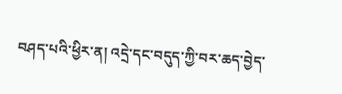བཤད་པའི་ཕྱིར་ན། འདྲེ་དང་བདུད་ཀྱི་བར་ཆད་བྱེད་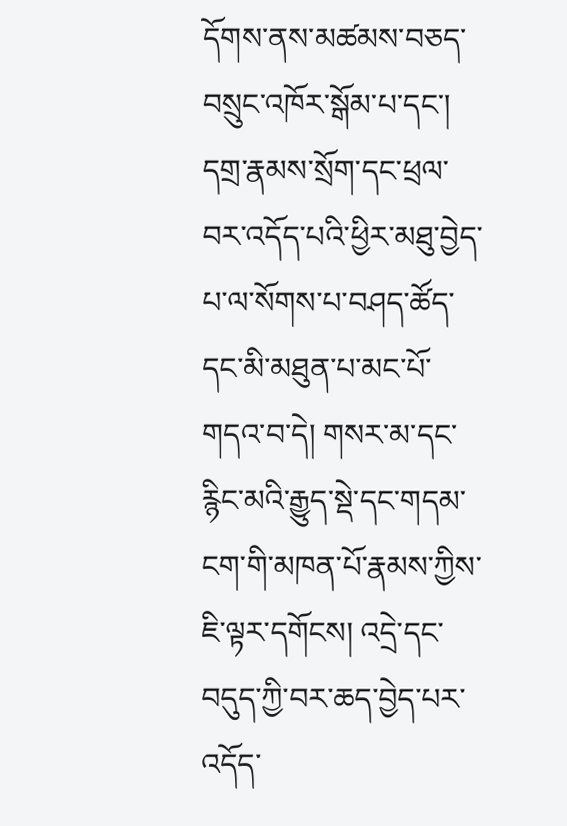དོགས་ནས་མཚམས་བཅད་བསྲུང་འཁོར་སྒོམ་པ་དང་། དགྲ་རྣམས་སྲོག་དང་ཕྲལ་བར་འདོད་པའི་ཕྱིར་མཐུ་བྱེད་པ་ལ་སོགས་པ་བཤད་ཚོད་དང་མི་མཐུན་པ་མང་པོ་གདའ་བ་དེ། གསར་མ་དང་རྙིང་མའི་རྒྱུད་སྡེ་དང་གདམ་ངག་གི་མཁན་པོ་རྣམས་ཀྱིས་ཇི་ལྟར་དགོངས། འདྲེ་དང་བདུད་ཀྱི་བར་ཆད་བྱེད་པར་འདོད་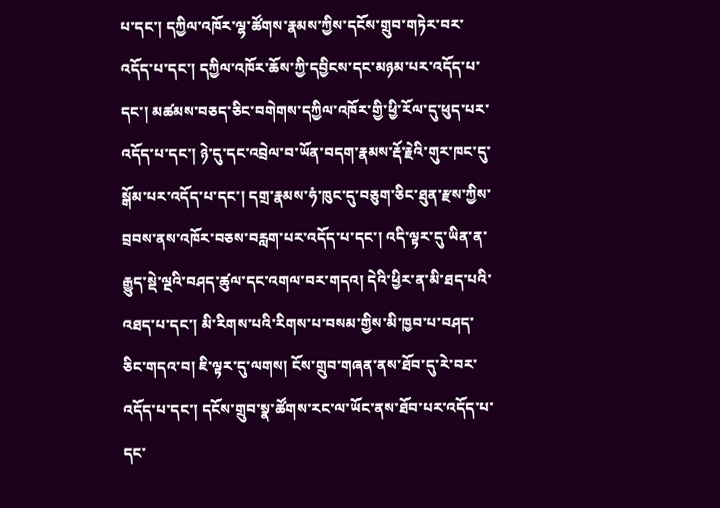པ་དང་། དཀྱིལ་འཁོར་ལྷ་ཚོགས་རྣམས་ཀྱིས་དངོས་གྲུབ་གཏེར་བར་འདོད་པ་དང་། དཀྱིལ་འཁོར་ཆོས་ཀྱི་དབྱིངས་དང་མཉམ་པར་འདོད་པ་དང་། མཚམས་བཅད་ཅིང་བགེགས་དཀྱིལ་འཁོར་གྱི་ཕྱི་རོལ་དུ་ཕུད་པར་འདོད་པ་དང་། ཉེ་དུ་དང་འབྲེལ་བ་ཡོན་བདག་རྣམས་རྡོ་རྗེའི་གུར་ཁང་དུ་སྒོམ་པར་འདོད་པ་དང་། དགྲ་རྣམས་ཧཾ་ཁུང་དུ་བཅུག་ཅིང་ཐུན་རྫས་ཀྱིས་བྲབས་ནས་འཁོར་བཅས་བརླག་པར་འདོད་པ་དང་། འདི་ལྟར་དུ་ཡིན་ན་རྒྱུད་སྡེ་ལྔའི་བཤད་ཚུལ་དང་འགལ་བར་གདའ། དེའི་ཕྱིར་ན་མི་ཐད་པའི་འཐད་པ་དང་། མི་རིགས་པའི་རིགས་པ་བསམ་གྱིས་མི་ཁྱབ་པ་བཤད་ཅིང་གདའ་བ། ཇི་ལྟར་དུ་ལགས། ངོས་གྲུབ་གཞན་ནས་ཐོབ་དུ་རེ་བར་འདོད་པ་དང་། དངོས་གྲུབ་སྣ་ཚོགས་རང་ལ་ཡོང་ནས་ཐོབ་པར་འདོད་པ་དང་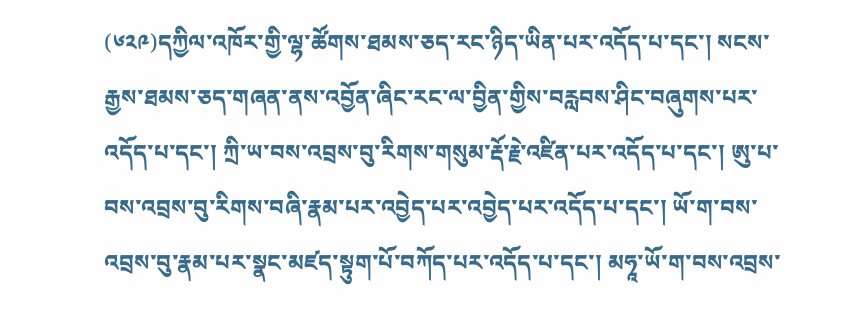(༦༢༩)དཀྱིལ་འཁོར་གྱི་ལྷ་ཚོགས་ཐམས་ཅད་རང་ཉིད་ཡིན་པར་འདོད་པ་དང་། སངས་རྒྱས་ཐམས་ཅད་གཞན་ནས་འབྱོན་ཞིང་རང་ལ་བྱིན་གྱིས་བརླབས་ཤིང་བཞུགས་པར་འདོད་པ་དང་། ཀྲི་ཡ་བས་འབྲས་བུ་རིགས་གསུམ་རྡོ་རྗེ་འཛིན་པར་འདོད་པ་དང་། ཨུ་པ་བས་འབྲས་བུ་རིགས་བཞི་རྣམ་པར་འབྱེད་པར་འབྱེད་པར་འདོད་པ་དང་། ཡོ་ག་བས་འབྲས་བུ་རྣམ་པར་སྣང་མཛད་སྟུག་པོ་བཀོད་པར་འདོད་པ་དང་། མཧཱ་ཡོ་ག་བས་འབྲས་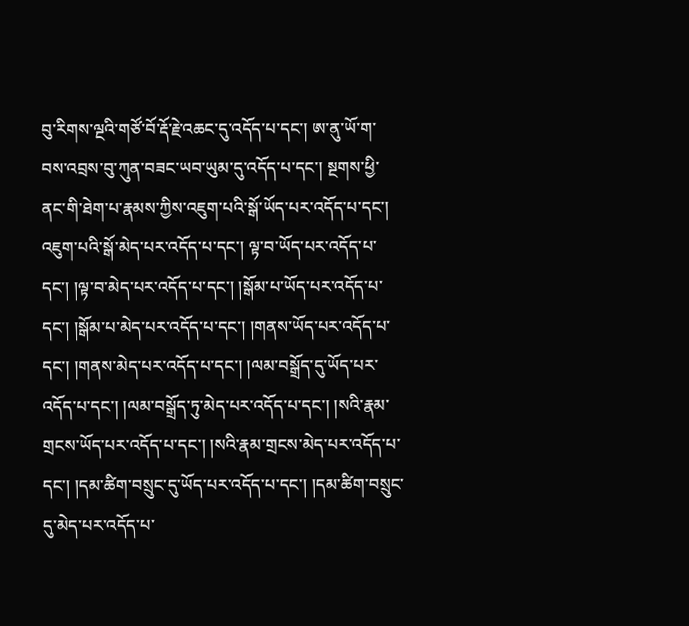བུ་རིགས་ལྔའི་གཙོ་བོ་རྡོ་རྗེ་འཆང་དུ་འདོད་པ་དང་། ཨ་ནུ་ཡོ་ག་བས་འབྲས་བུ་ཀུན་བཟང་ཡབ་ཡུམ་དུ་འདོད་པ་དང་། སྔགས་ཕྱི་ནང་གི་ཐེག་པ་རྣམས་ཀྱིས་འཇུག་པའི་སྒོ་ཡོད་པར་འདོད་པ་དང་། འཇུག་པའི་སྒོ་མེད་པར་འདོད་པ་དང་། ལྟ་བ་ཡོད་པར་འདོད་པ་དང་། །ལྟ་བ་མེད་པར་འདོད་པ་དང་། །སྒོམ་པ་ཡོད་པར་འདོད་པ་དང་། །སྒོམ་པ་མེད་པར་འདོད་པ་དང་། །གནས་ཡོད་པར་འདོད་པ་དང་། །གནས་མེད་པར་འདོད་པ་དང་། །ལམ་བསྒྲོད་དུ་ཡོད་པར་འདོད་པ་དང་། །ལམ་བསྒྲོད་ཏུ་མེད་པར་འདོད་པ་དང་། །སའི་རྣམ་གྲངས་ཡོད་པར་འདོད་པ་དང་། །སའི་རྣམ་གྲངས་མེད་པར་འདོད་པ་དང་། །དམ་ཚིག་བསྲུང་དུ་ཡོད་པར་འདོད་པ་དང་། །དམ་ཚིག་བསྲུང་དུ་མེད་པར་འདོད་པ་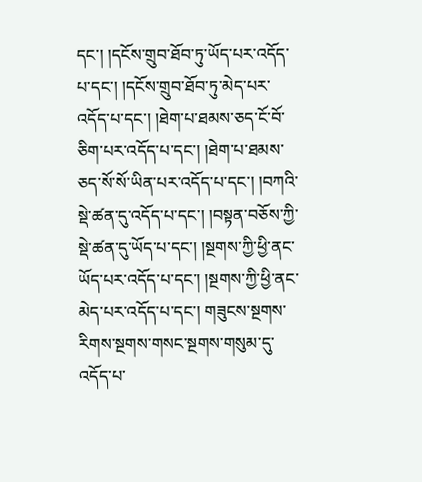དང་། །དངོས་གྲུབ་ཐོབ་ཏུ་ཡོད་པར་འདོད་པ་དང་། །དངོས་གྲུབ་ཐོབ་ཏུ་མེད་པར་འདོད་པ་དང་། །ཐེག་པ་ཐམས་ཅད་ངོ་བོ་ཅིག་པར་འདོད་པ་དང་། །ཐེག་པ་ཐམས་ཅད་སོ་སོ་ཡིན་པར་འདོད་པ་དང་། །བཀའི་སྡེ་ཚན་དུ་འདོད་པ་དང་། །བསྟན་བཅོས་ཀྱི་སྡེ་ཚན་དུ་ཡོད་པ་དང་། །སྔགས་ཀྱི་ཕྱི་ནང་ཡོད་པར་འདོད་པ་དང་། །སྔགས་ཀྱི་ཕྱི་ནང་མེད་པར་འདོད་པ་དང་། གཟུངས་སྔགས་རིགས་སྔགས་གསང་སྔགས་གསུམ་དུ་འདོད་པ་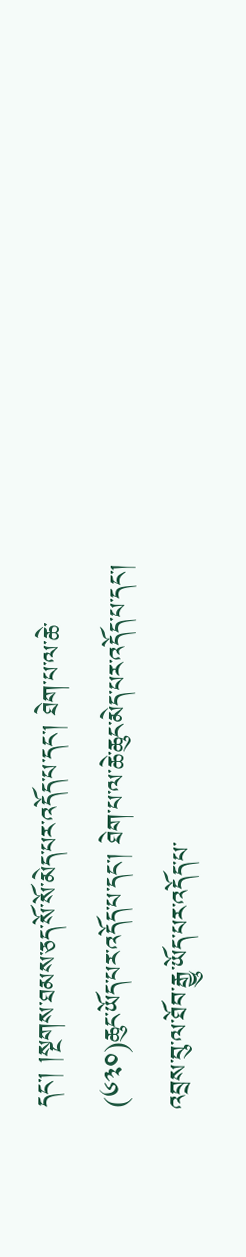དང་། །སྔགས་ཐམས་ཅད་སོ་སོ་མེད་པར་འདོད་པ་དང་། ཐེག་པ་ལ་ཆེ་
(༦༣༠)ཆུང་ཡོད་པར་འདོད་པ་དང་། ཐེག་པ་ལ་ཆེ་ཆུང་མེད་པར་འདོད་པ་དང་། འབྲས་བུ་ལ་ཐོབ་རྒྱུ་ཡོད་པར་འདོད་པ་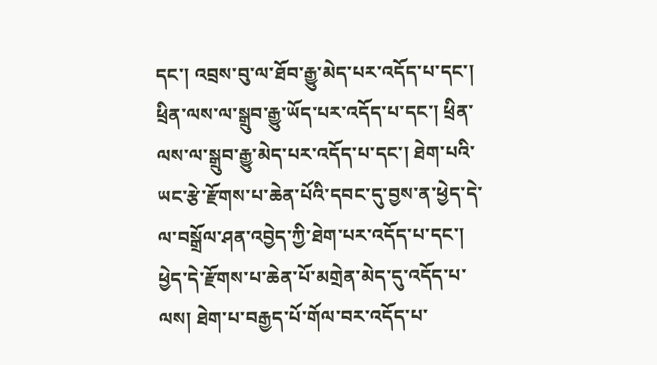དང་། འབྲས་བུ་ལ་ཐོབ་རྒྱུ་མེད་པར་འདོད་པ་དང་། ཕྲིན་ལས་ལ་སྒྲུབ་རྒྱུ་ཡོད་པར་འདོད་པ་དང་། ཕྲིན་ལས་ལ་སྒྲུབ་རྒྱུ་མེད་པར་འདོད་པ་དང་། ཐེག་པའི་ཡང་རྩེ་རྫོགས་པ་ཆེན་པོའི་དབང་དུ་བྱས་ན་ཕྱེད་དེ་ལ་བསྒྲོལ་ཤན་འབྱེད་ཀྱི་ཐེག་པར་འདོད་པ་དང་། ཕྱེད་དེ་རྫོགས་པ་ཆེན་པོ་མགྲེན་མེད་དུ་འདོད་པ་ལས། ཐེག་པ་བརྒྱད་པོ་གོལ་བར་འདོད་པ་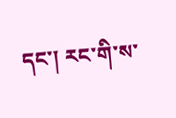དང་། རང་གི་ས་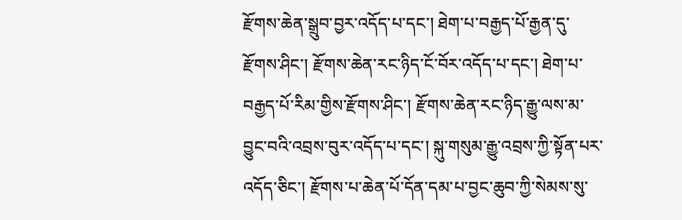རྫོགས་ཆེན་སྒྲུབ་བྱར་འདོད་པ་དང་། ཐེག་པ་བརྒྱད་པོ་རྒྱན་དུ་རྫོགས་ཤིང་། རྫོགས་ཆེན་རང་ཉིད་ངོ་བོར་འདོད་པ་དང་། ཐེག་པ་བརྒྱད་པོ་རིམ་གྱིས་རྫོགས་ཤིང་། རྫོགས་ཆེན་རང་ཉིད་རྒྱུ་ལས་མ་བྱུང་བའི་འབྲས་བུར་འདོད་པ་དང་། སྐུ་གསུམ་རྒྱུ་འབྲས་ཀྱི་སྟོན་པར་འདོད་ཅིང་། རྫོགས་པ་ཆེན་པོ་དོན་དམ་པ་བྱང་ཆུབ་ཀྱི་སེམས་སུ་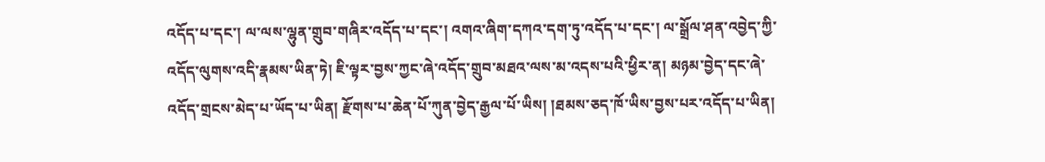འདོད་པ་དང་། ལ་ལས་ལྷུན་གྲུབ་གཞིར་འདོད་པ་དང་། འགའ་ཞིག་དཀའ་དག་ཏུ་འདོད་པ་དང་། ལ་སྒྲོལ་ཤན་འབྱེད་ཀྱི་འདོད་ལུགས་འདི་རྣམས་ཡིན་ཏེ། ཇི་ལྟར་བྱས་ཀྱང་ཞེ་འདོད་གྲུབ་མཐའ་ལས་མ་འདས་པའི་ཕྱིར་ན། མཉམ་བྱེད་དང་ཞེ་འདོད་གྲངས་མེད་པ་ཡོད་པ་ཡིན། རྫོགས་པ་ཆེན་པོ་ཀུན་བྱེད་རྒྱལ་པོ་ཡིས། །ཐམས་ཅད་ཁོ་ཡིས་བྱས་པར་འདོད་པ་ཡིན།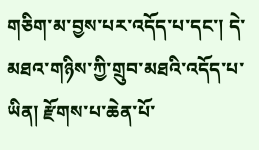གཅིག་མ་བྱས་པར་འདོད་པ་དང་། དེ་མཐའ་གཉིས་ཀྱི་གྲུབ་མཐའི་འདོད་པ་ཡིན། རྫོགས་པ་ཆེན་པོ་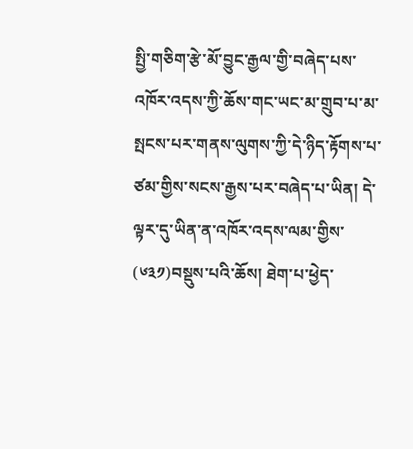སྤྱི་གཅིག་རྩེ་མོ་བྱུང་རྒྱལ་གྱི་བཞེད་པས་འཁོར་འདས་ཀྱི་ཆོས་གང་ཡང་མ་གྲུབ་པ་མ་སྤངས་པར་གནས་ལུགས་ཀྱི་དེ་ཉིད་རྟོགས་པ་ཙམ་གྱིས་སངས་རྒྱས་པར་བཞེད་པ་ཡིན། དེ་ལྟར་དུ་ཡིན་ན་འཁོར་འདས་ལམ་གྱིས་
(༦༣༡)བསྡུས་པའི་ཆོས། ཐེག་པ་ཕྱེད་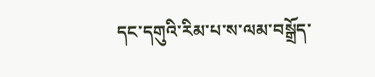དང་དགུའི་རིམ་པ་ས་ལམ་བསྒྲོད་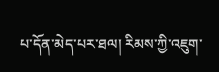པ་དོན་མེད་པར་ཐལ། རིམས་ཀྱི་འཇུག་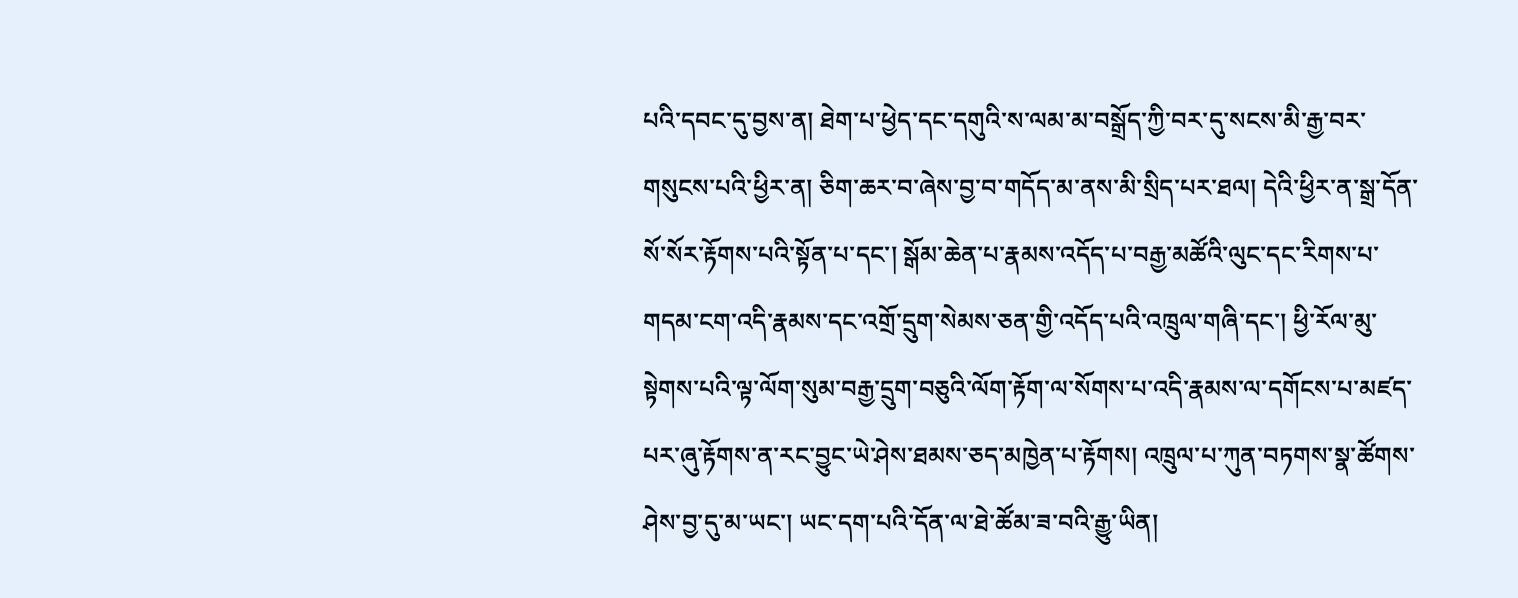པའི་དབང་དུ་བྱས་ན། ཐེག་པ་ཕྱེད་དང་དགུའི་ས་ལམ་མ་བསྒྲོད་ཀྱི་བར་དུ་སངས་མི་རྒྱ་བར་གསུངས་པའི་ཕྱིར་ན། ཅིག་ཆར་བ་ཞེས་བྱ་བ་གདོད་མ་ནས་མི་སྲིད་པར་ཐལ། དེའི་ཕྱིར་ན་སྒྲ་དོན་སོ་སོར་རྟོགས་པའི་སྟོན་པ་དང་། སྒོམ་ཆེན་པ་རྣམས་འདོད་པ་བརྒྱ་མཚོའི་ལུང་དང་རིགས་པ་གདམ་ངག་འདི་རྣམས་དང་འགྲོ་དྲུག་སེམས་ཅན་གྱི་འདོད་པའི་འཁྲུལ་གཞི་དང་། ཕྱི་རོལ་མུ་སྟེགས་པའི་ལྟ་ལོག་སུམ་བརྒྱ་དྲུག་བཅུའི་ལོག་རྟོག་ལ་སོགས་པ་འདི་རྣམས་ལ་དགོངས་པ་མཛད་པར་ཞུ་རྟོགས་ན་རང་བྱུང་ཡེ་ཤེས་ཐམས་ཅད་མཁྱེན་པ་རྟོགས། འཁྲུལ་པ་ཀུན་བཏགས་སྣ་ཚོགས་ཤེས་བྱ་དུ་མ་ཡང་། ཡང་དག་པའི་དོན་ལ་ཐེ་ཚོམ་ཟ་བའི་རྒྱུ་ཡིན།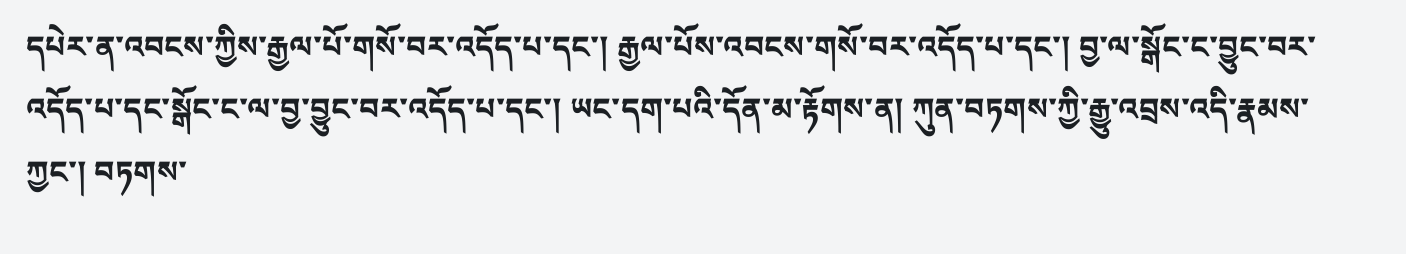དཔེར་ན་འབངས་ཀྱིས་རྒྱལ་པོ་གསོ་བར་འདོད་པ་དང་། རྒྱལ་པོས་འབངས་གསོ་བར་འདོད་པ་དང་། བྱ་ལ་སྒོང་ང་བྱུང་བར་འདོད་པ་དང་སྒོང་ང་ལ་བྱ་བྱུང་བར་འདོད་པ་དང་། ཡང་དག་པའི་དོན་མ་རྟོགས་ན། ཀུན་བཏགས་ཀྱི་རྒྱུ་འབྲས་འདི་རྣམས་ཀྱང་། བཏགས་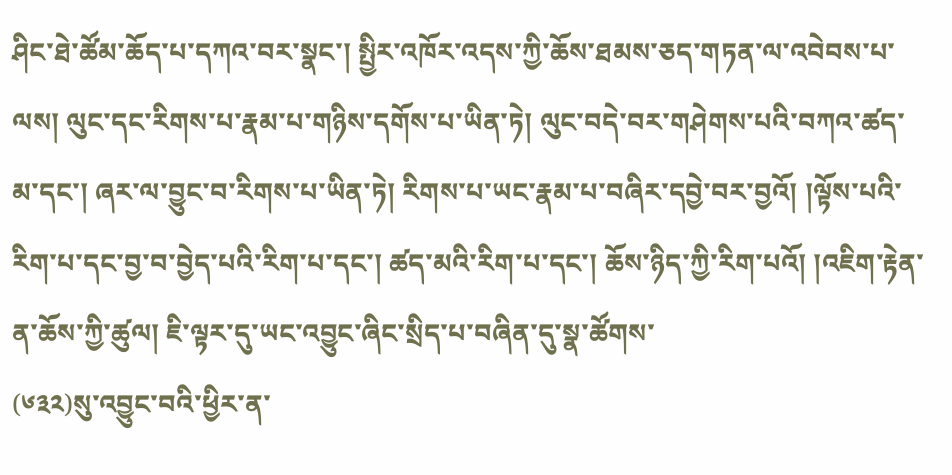ཤིང་ཐེ་ཚོམ་ཆོད་པ་དཀའ་བར་སྣང་། སྤྱིར་འཁོར་འདས་ཀྱི་ཆོས་ཐམས་ཅད་གཏན་ལ་འབེབས་པ་ལས། ལུང་དང་རིགས་པ་རྣམ་པ་གཉིས་དགོས་པ་ཡིན་ཏེ། ལུང་བདེ་བར་གཤེགས་པའི་བཀའ་ཚད་མ་དང་། ཞར་ལ་བྱུང་བ་རིགས་པ་ཡིན་ཏེ། རིགས་པ་ཡང་རྣམ་པ་བཞིར་དབྱེ་བར་བྱའོ། །ལྟོས་པའི་རིག་པ་དང་བྱ་བ་བྱེད་པའི་རིག་པ་དང་། ཚད་མའི་རིག་པ་དང་། ཆོས་ཉིད་ཀྱི་རིག་པའོ། །འཇིག་རྟེན་ན་ཆོས་ཀྱི་ཚུལ། ཇི་ལྟར་དུ་ཡང་འབྱུང་ཞིང་སྲིད་པ་བཞིན་དུ་སྣ་ཚོགས་
(༦༣༢)སུ་འབྱུང་བའི་ཕྱིར་ན་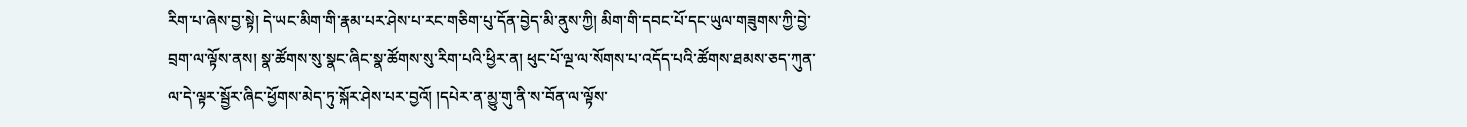རིག་པ་ཞེས་བྱ་སྟེ། དེ་ཡང་མིག་གི་རྣམ་པར་ཤེས་པ་རང་གཅིག་པུ་དོན་བྱེད་མི་ནུས་ཀྱི། མིག་གི་དབང་པོ་དང་ཡུལ་གཟུགས་ཀྱི་བྱེ་བྲག་ལ་ལྟོས་ནས། སྣ་ཚོགས་སུ་སྣང་ཞིང་སྣ་ཚོགས་སུ་རིག་པའི་ཕྱིར་ན། ཕུང་པོ་ལྔ་ལ་སོགས་པ་འདོད་པའི་ཚོགས་ཐམས་ཅད་ཀུན་ལ་དེ་ལྟར་སྦྱོར་ཞིང་ཕྱོགས་མེད་ཏུ་སྐོར་ཤེས་པར་བྱའོ། །དཔེར་ན་མྱུ་གུ་ནི་ས་བོན་ལ་ལྟོས་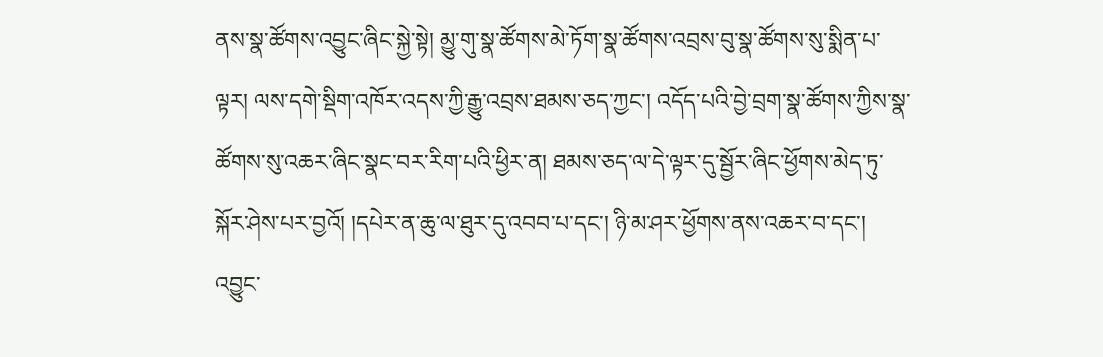ནས་སྣ་ཚོགས་འབྱུང་ཞིང་སྐྱེ་སྟེ། མྱུ་གུ་སྣ་ཚོགས་མེ་ཏོག་སྣ་ཚོགས་འབྲས་བུ་སྣ་ཚོགས་སུ་སྨིན་པ་ལྟར། ལས་དགེ་སྡིག་འཁོར་འདས་ཀྱི་རྒྱུ་འབྲས་ཐམས་ཅད་ཀྱང་། འདོད་པའི་བྱེ་བྲག་སྣ་ཚོགས་ཀྱིས་སྣ་ཚོགས་སུ་འཆར་ཞིང་སྣང་བར་རིག་པའི་ཕྱིར་ན། ཐམས་ཅད་ལ་དེ་ལྟར་དུ་སྦྱོར་ཞིང་ཕྱོགས་མེད་ཏུ་སྐོར་ཤེས་པར་བྱའོ། །དཔེར་ན་ཆུ་ལ་ཐུར་དུ་འབབ་པ་དང་། ཉི་མ་ཤར་ཕྱོགས་ནས་འཆར་བ་དང་། འབྱུང་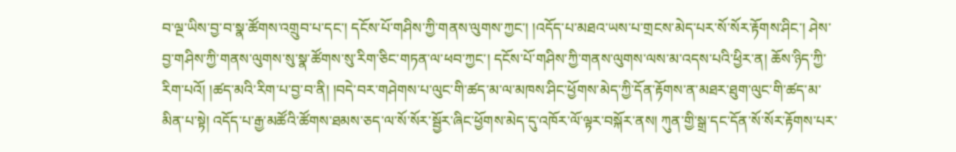བ་ལྔ་ཡིས་བྱ་བ་སྣ་ཚོགས་འགྲུབ་པ་དང་། དངོས་པོ་གཤིས་ཀྱི་གནས་ལུགས་ཀྱང་། །འདོད་པ་མཐའ་ཡས་པ་གྲངས་མེད་པར་སོ་སོར་རྟོགས་ཤིང་། ཤེས་བྱ་གཤིས་ཀྱི་གནས་ལུགས་སུ་སྣ་ཚོགས་སུ་རིག་ཅིང་གཏན་ལ་ཕབ་ཀྱང་། དངོས་པོ་གཤིས་ཀྱི་གནས་ལུགས་ལས་མ་འདས་པའི་ཕྱིར་ན། ཆོས་ཉིད་ཀྱི་རིག་པའོ། །ཚད་མའི་རིག་པ་བྱ་བ་ནི། །བདེ་བར་གཤེགས་པ་ལུང་གི་ཚད་མ་ལ་མཁས་ཤིང་ཕྱོགས་མེད་ཀྱི་དོན་རྟོགས་ན་མཐར་ཐུག་ལུང་གི་ཚད་མ་མིན་པ་སྟེ། འདོད་པ་རྒྱ་མཚོའི་ཚོགས་ཐམས་ཅད་ལ་སོ་སོར་སྦྱོར་ཞིང་ཕྱོགས་མེད་དུ་འཁོར་ལོ་ལྟར་བསྐོར་ནས། ཀུན་གྱི་སྒྲ་དང་དོན་སོ་སོར་རྟོགས་པར་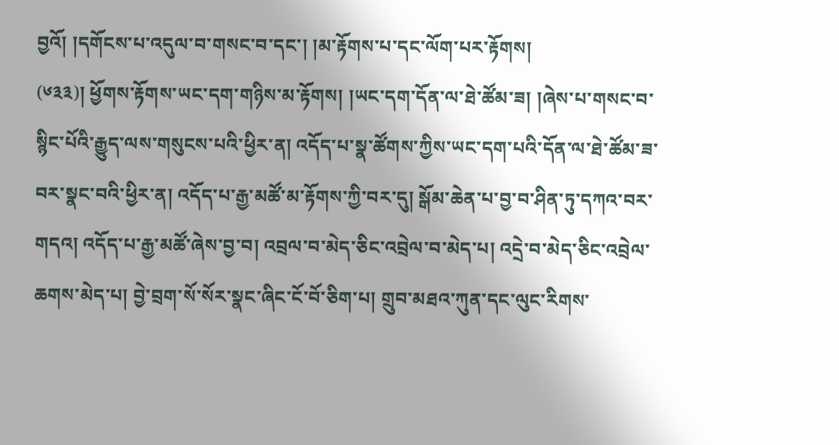བྱའོ། །དགོངས་པ་འདུལ་བ་གསང་བ་དང་། །མ་རྟོགས་པ་དང་ལོག་པར་རྟོགས།
(༦༣༣)། ཕྱོགས་རྟོགས་ཡང་དག་གཉིས་མ་རྟོགས། །ཡང་དག་དོན་ལ་ཐེ་ཚོམ་ཟ། །ཞེས་པ་གསང་བ་སྙིང་པོའི་རྒྱུད་ལས་གསུངས་པའི་ཕྱིར་ན། འདོད་པ་སྣ་ཚོགས་ཀྱིས་ཡང་དག་པའི་དོན་ལ་ཐེ་ཚོམ་ཟ་བར་སྣང་བའི་ཕྱིར་ན། འདོད་པ་རྒྱ་མཚོ་མ་རྟོགས་ཀྱི་བར་དུ། སྒོམ་ཆེན་པ་བྱ་བ་ཤིན་ཏུ་དཀའ་བར་གདའ། འདོད་པ་རྒྱ་མཚོ་ཞེས་བྱ་བ། འབྲལ་བ་མེད་ཅིང་འབྲེལ་བ་མེད་པ། འདྲེ་བ་མེད་ཅིང་འབྲེལ་ཆགས་མེད་པ། བྱེ་བྲག་སོ་སོར་སྣང་ཞིང་ངོ་བོ་ཅིག་པ། གྲུབ་མཐའ་ཀུན་དང་ལུང་རིགས་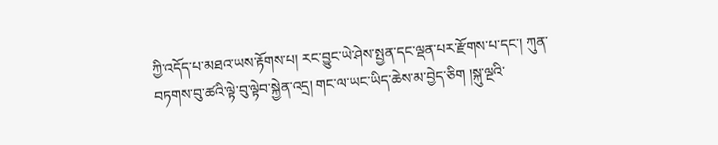ཀྱི་འདོད་པ་མཐའ་ཡས་རྟོགས་པ། རང་བྱུང་ཡེ་ཤེས་སྤྱན་དང་ལྡན་པར་རྫོགས་པ་དང་། ཀུན་བཏགས་བུ་ཚའི་ལྟེ་བུ་ལྟེབ་སྐྱེན་འདྲ། གང་ལ་ཡང་ཡིད་ཆེས་མ་བྱེད་ཅིག །སྐུ་ལྔའི་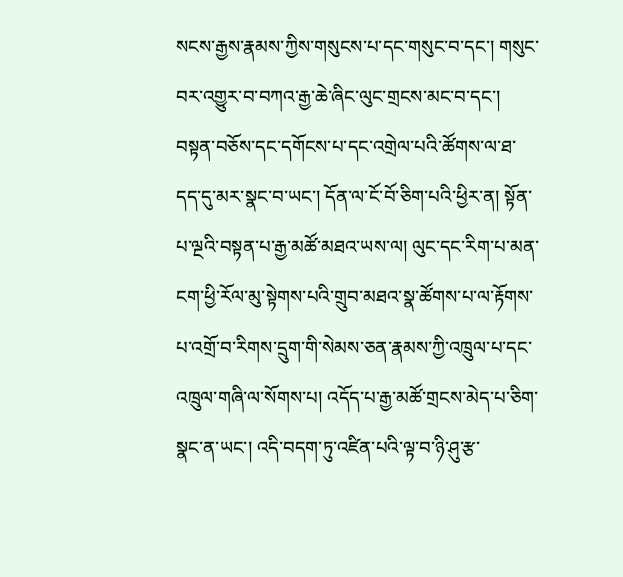སངས་རྒྱས་རྣམས་ཀྱིས་གསུངས་པ་དང་གསུང་བ་དང་། གསུང་བར་འགྱུར་བ་བཀའ་རྒྱ་ཆེ་ཞིང་ལུང་གྲངས་མང་བ་དང་། བསྟན་བཅོས་དང་དགོངས་པ་དང་འགྲེལ་པའི་ཚོགས་ལ་ཐ་དད་དུ་མར་སྣང་བ་ཡང་། དོན་ལ་ངོ་བོ་ཅིག་པའི་ཕྱིར་ན། སྟོན་པ་ལྔའི་བསྟན་པ་རྒྱ་མཚོ་མཐའ་ཡས་ལ། ལུང་དང་རིག་པ་མན་ངག་ཕྱི་རོལ་མུ་སྟེགས་པའི་གྲུབ་མཐའ་སྣ་ཚོགས་པ་ལ་རྟོགས་པ་འགྲོ་བ་རིགས་དྲུག་གི་སེམས་ཅན་རྣམས་ཀྱི་འཁྲུལ་པ་དང་འཁྲུལ་གཞི་ལ་སོགས་པ། འདོད་པ་རྒྱ་མཚོ་གྲངས་མེད་པ་ཅིག་སྣང་ན་ཡང་། འདི་བདག་ཏུ་འཛིན་པའི་ལྟ་བ་ཉི་ཤུ་རྩ་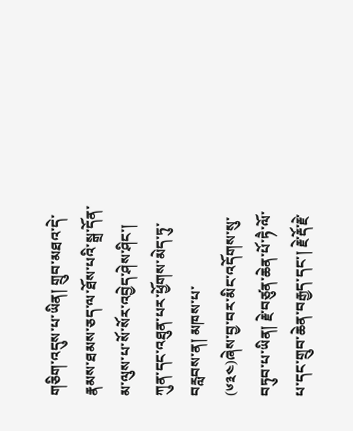གཅིག་འདུས་པ་ཡིན། གྲུབ་མཐའ་དེ་རྣམས་ཐམས་ཅད་ལ་ཐོས་པའི་སྒྲ་དོན་མ་ལུས་པ་སོ་སོར་འབྱེད་ཤེས་ཤིང་། ཀུན་དང་འཐུན་པར་ཕྱོགས་མེད་ཏུ་བརླབས་ན། མཁས་པ་
(༦༣༤)ཞེས་བྱ་བར་མིང་འདོགས་སུ་བཏུབ་པ་ཡིན། རྗེ་བཙུན་ཆེན་པོ་ཏཻ་ལོ་པ་དང་གྲུབ་ཆེན་བརྒྱད་དང་། རྗེ་རྡོ་རྗེ་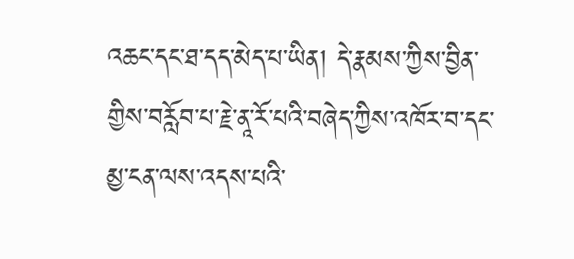འཆང་དང་ཐ་དད་མེད་པ་ཡིན། དེ་རྣམས་ཀྱིས་བྱིན་གྱིས་བརློབ་པ་རྗེ་ནཱ་རོ་པའི་བཞེད་ཀྱིས་འཁོར་བ་དང་མྱ་ངན་ལས་འདས་པའི་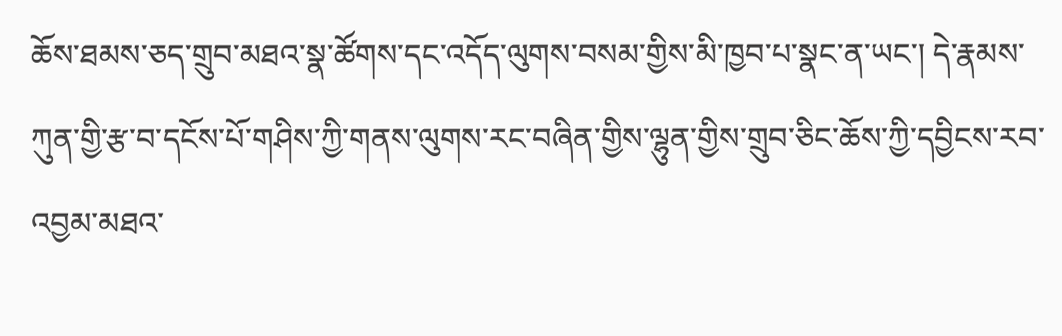ཆོས་ཐམས་ཅད་གྲུབ་མཐའ་སྣ་ཚོགས་དང་འདོད་ལུགས་བསམ་གྱིས་མི་ཁྱབ་པ་སྣང་ན་ཡང་། དེ་རྣམས་ཀུན་གྱི་རྩ་བ་དངོས་པོ་གཤིས་ཀྱི་གནས་ལུགས་རང་བཞིན་གྱིས་ལྷུན་གྱིས་གྲུབ་ཅིང་ཆོས་ཀྱི་དབྱིངས་རབ་འབྱམ་མཐའ་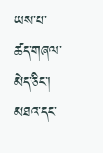ཡས་པ་ཚད་གཞལ་མེད་ཅིང་། མཐའ་དང་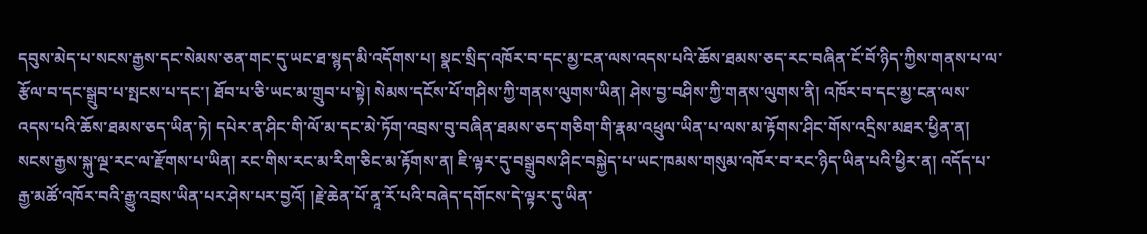དབུས་མེད་པ་སངས་རྒྱས་དང་སེམས་ཅན་གང་དུ་ཡང་ཐ་སྙད་མི་འདོགས་པ། སྣང་སྲིད་འཁོར་བ་དང་མྱ་ངན་ལས་འདས་པའི་ཆོས་ཐམས་ཅད་རང་བཞིན་ངོ་བོ་ཉིད་ཀྱིས་གནས་པ་ལ་རྩོལ་བ་དང་སྒྲུབ་པ་སྤངས་པ་དང་། ཐོབ་པ་ཅི་ཡང་མ་གྲུབ་པ་སྟེ། སེམས་དངོས་པོ་གཤིས་ཀྱི་གནས་ལུགས་ཡིན། ཤེས་བྱ་བཤིས་ཀྱི་གནས་ལུགས་ནི། འཁོར་བ་དང་མྱ་ངན་ལས་འདས་པའི་ཆོས་ཐམས་ཅད་ཡིན་ཏེ། དཔེར་ན་ཤིང་གི་ལོ་མ་དང་མེ་ཏོག་འབྲས་བུ་བཞིན་ཐམས་ཅད་གཅིག་གི་རྣམ་འཕྲུལ་ཡིན་པ་ལས་མ་རྟོགས་ཤིང་གོས་འདྲིས་མཐར་ཕྱིན་ན། སངས་རྒྱས་སྐུ་ལྔ་རང་ལ་རྫོགས་པ་ཡིན། རང་གིས་རང་མ་རིག་ཅིང་མ་རྟོགས་ན། ཇི་ལྟར་དུ་བསྒྲུབས་ཤིང་བསྐྱེད་པ་ཡང་ཁམས་གསུམ་འཁོར་བ་རང་ཉིད་ཡིན་པའི་ཕྱིར་ན། འདོད་པ་རྒྱ་མཚོ་འཁོར་བའི་རྒྱུ་འབྲས་ཡིན་པར་ཤེས་པར་བྱའོ། །རྗེ་ཆེན་པོ་ནཱ་རོ་པའི་བཞེད་དགོངས་དེ་ལྟར་དུ་ཡིན་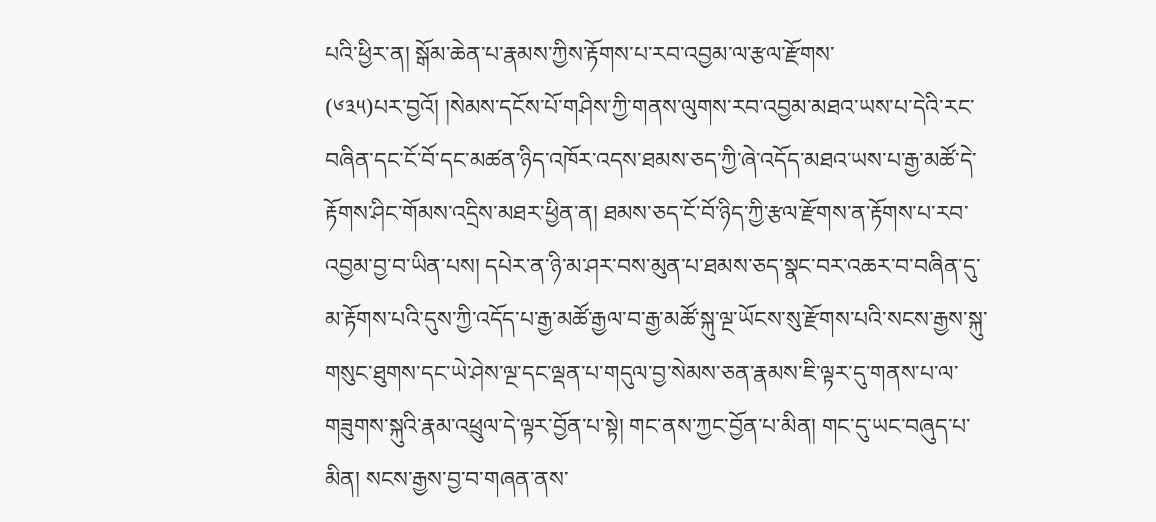པའི་ཕྱིར་ན། སྒོམ་ཆེན་པ་རྣམས་ཀྱིས་རྟོགས་པ་རབ་འབྱམ་ལ་རྩལ་རྫོགས་
(༦༣༥)པར་བྱའོ། །སེམས་དངོས་པོ་གཤིས་ཀྱི་གནས་ལུགས་རབ་འབྱམ་མཐའ་ཡས་པ་དེའི་རང་བཞིན་དང་ངོ་བོ་དང་མཚན་ཉིད་འཁོར་འདས་ཐམས་ཅད་ཀྱི་ཞེ་འདོད་མཐའ་ཡས་པ་རྒྱ་མཚོ་དེ་རྟོགས་ཤིང་གོམས་འདྲིས་མཐར་ཕྱིན་ན། ཐམས་ཅད་ངོ་བོ་ཉིད་ཀྱི་རྩལ་རྫོགས་ན་རྟོགས་པ་རབ་འབྱམ་བྱ་བ་ཡིན་པས། དཔེར་ན་ཉི་མ་ཤར་བས་མུན་པ་ཐམས་ཅད་སྣང་བར་འཆར་བ་བཞིན་དུ་མ་རྟོགས་པའི་དུས་ཀྱི་འདོད་པ་རྒྱ་མཚོ་རྒྱལ་བ་རྒྱ་མཚོ་སྐུ་ལྔ་ཡོངས་སུ་རྫོགས་པའི་སངས་རྒྱས་སྐུ་གསུང་ཐུགས་དང་ཡེ་ཤེས་ལྔ་དང་ལྡན་པ་གདུལ་བྱ་སེམས་ཅན་རྣམས་ཇི་ལྟར་དུ་གནས་པ་ལ་གཟུགས་སྐུའི་རྣམ་འཕྲུལ་དེ་ལྟར་བྱོན་པ་སྟེ། གང་ནས་ཀྱང་བྱོན་པ་མིན། གང་དུ་ཡང་བཞུད་པ་མིན། སངས་རྒྱས་བྱ་བ་གཞན་ནས་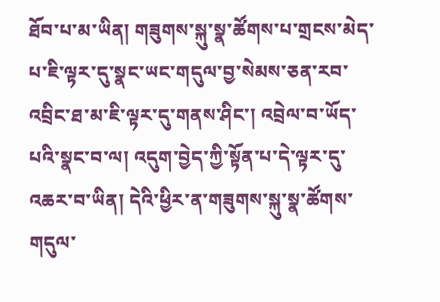ཐོབ་པ་མ་ཡིན། གཟུགས་སྐུ་སྣ་ཚོགས་པ་གྲངས་མེད་པ་ཇི་ལྟར་དུ་སྣང་ཡང་གདུལ་བྱ་སེམས་ཅན་རབ་འབྲིང་ཐ་མ་ཇི་ལྟར་དུ་གནས་ཤིང་། འབྲེལ་བ་ཡོད་པའི་སྣང་བ་ལ། འདུག་བྱེད་ཀྱི་སྟོན་པ་དེ་ལྟར་དུ་འཆར་བ་ཡིན། དེའི་ཕྱིར་ན་གཟུགས་སྐུ་སྣ་ཚོགས་གདུལ་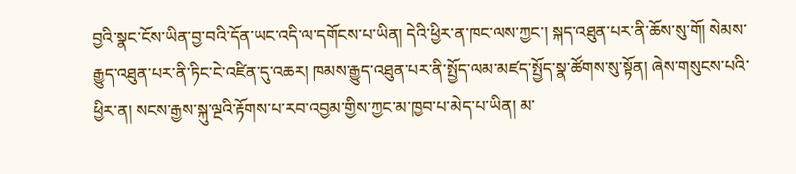བྱའི་སྣང་ངོས་ཡིན་བྱ་བའི་དོན་ཡང་འདི་ལ་དགོངས་པ་ཡིན། དེའི་ཕྱིར་ན་ཁང་ལས་ཀྱང་། སྐད་འཐུན་པར་ནི་ཆོས་སུ་གོ། སེམས་རྒྱུད་འཐུན་པར་ནི་ཏིང་ངེ་འཛིན་དུ་འཆར། ཁམས་རྒྱུད་འཐུན་པར་ནི་སྤྱོད་ལམ་མཛད་སྤྱོད་སྣ་ཚོགས་སུ་སྟོན། ཞེས་གསུངས་པའི་ཕྱིར་ན། སངས་རྒྱས་སྐུ་ལྔའི་རྟོགས་པ་རབ་འབྱམ་གྱིས་ཀྱང་མ་ཁྱབ་པ་མེད་པ་ཡིན། མ་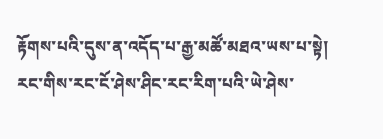རྟོགས་པའི་དུས་ན་འདོད་པ་རྒྱ་མཚོ་མཐའ་ཡས་པ་སྟེ། རང་གིས་རང་ངོ་ཤེས་ཤིང་རང་རིག་པའི་ཡེ་ཤེས་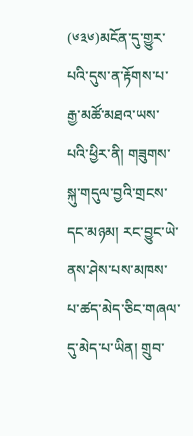(༦༣༦)མངོན་དུ་གྱུར་པའི་དུས་ན་རྟོགས་པ་རྒྱ་མཚོ་མཐའ་ཡས་པའི་ཕྱིར་ནི། གཟུགས་སྐུ་གདུལ་བྱའི་གྲངས་དང་མཉམ། རང་བྱུང་ཡེ་ནས་ཤེས་པས་མཁས་པ་ཚད་མེད་ཅིང་གཞལ་དུ་མེད་པ་ཡིན། གྲུབ་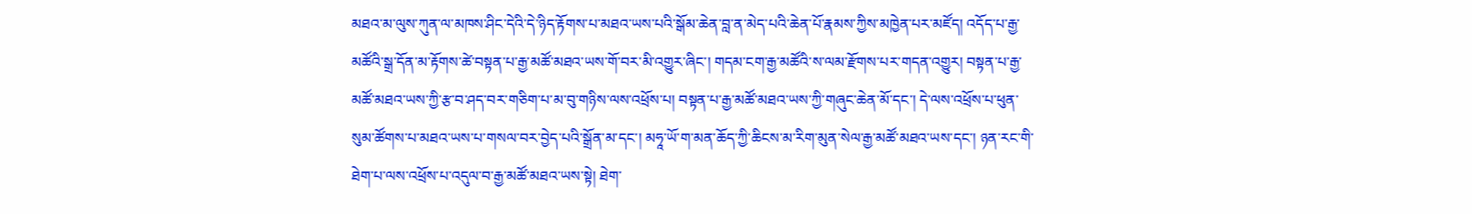མཐའ་མ་ལུས་ཀུན་ལ་མཁས་ཤིང་དེའི་དེ་ཉིད་རྟོགས་པ་མཐའ་ཡས་པའི་སྒོམ་ཆེན་བླ་ན་མེད་པའི་ཆེན་པོ་རྣམས་ཀྱིས་མཁྱེན་པར་མཛོད། འདོད་པ་རྒྱ་མཚོའི་སྒྲ་དོན་མ་རྟོགས་ཚེ་བསྟན་པ་རྒྱ་མཚོ་མཐའ་ཡས་གོ་བར་མི་འགྱུར་ཞིང་། གདམ་ངག་རྒྱ་མཚོའི་ས་ལམ་རྫོགས་པར་གདན་འགྱུར། བསྟན་པ་རྒྱ་མཚོ་མཐའ་ཡས་ཀྱི་རྩ་བ་ཤད་བར་གཅིག་པ་མ་བུ་གཉིས་ལས་འཕྲོས་པ། བསྟན་པ་རྒྱ་མཚོ་མཐའ་ཡས་ཀྱི་གཞུང་ཆེན་མོ་དང་། དེ་ལས་འཕྲོས་པ་ཕུན་སུམ་ཚོགས་པ་མཐའ་ཡས་པ་གསལ་བར་བྱེད་པའི་སྒྲོན་མ་དང་། མཧཱ་ཡོ་ག་མན་ཆོད་ཀྱི་ཆིངས་མ་རིག་མུན་སེལ་རྒྱ་མཚོ་མཐའ་ཡས་དང་། ཉན་རང་གི་ཐེག་པ་ལས་འཕྲོས་པ་འདུལ་བ་རྒྱ་མཚོ་མཐའ་ཡས་སྟེ། ཐེག་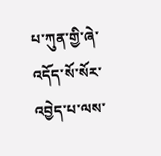པ་ཀུན་གྱི་ཞེ་འདོད་སོ་སོར་འབྱེད་པ་ལས་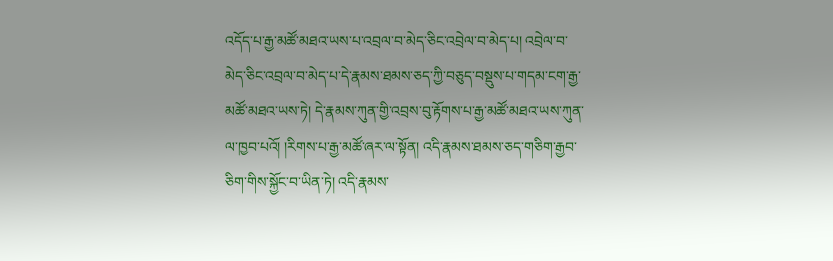འདོད་པ་རྒྱ་མཚོ་མཐའ་ཡས་པ་འབྲལ་བ་མེད་ཅིང་འབྲེལ་བ་མེད་པ། འབྲེལ་བ་མེད་ཅིང་འབྲལ་བ་མེད་པ་དེ་རྣམས་ཐམས་ཅད་ཀྱི་བཅུད་བསྡུས་པ་གདམ་ངག་རྒྱ་མཚོ་མཐའ་ཡས་ཏེ། དེ་རྣམས་ཀུན་གྱི་འབྲས་བུ་རྟོགས་པ་རྒྱ་མཚོ་མཐའ་ཡས་ཀུན་ལ་ཁྱབ་པའོ། །རིགས་པ་རྒྱ་མཚོ་ཞར་ལ་སྟོན། འདི་རྣམས་ཐམས་ཅད་གཅིག་རྒྱབ་ཅིག་གིས་སྐྱོང་བ་ཡིན་ཏེ། འདི་རྣམས་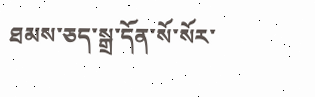ཐམས་ཅད་སྒྲ་དོན་སོ་སོར་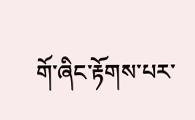གོ་ཞིང་རྟོགས་པར་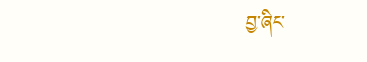བྱ་ཞིང་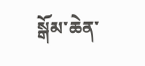སྒོམ་ཆེན་